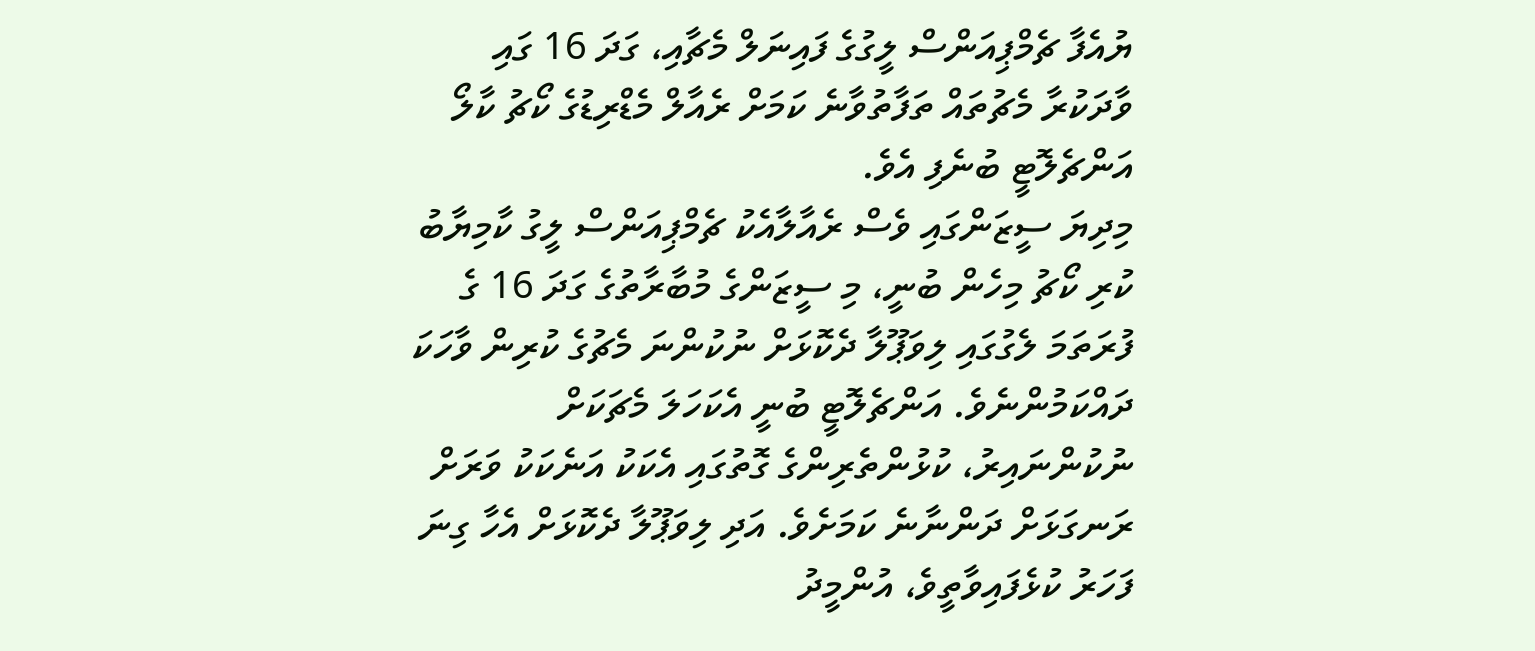ޔުއެފާ ޗެމްޕިއަންސް ލީގުގެ ފައިނަލް މެޗާއި، ގަދަ 16 ގައި ވާދަކުރާ މެޗުތައް ތަފާތުވާނެ ކަމަށް ރެއާލް މެޑްރިޑުގެ ކޯޗު ކާލޯ އަންޗެލޮޓީ ބުނެފި އެވެ.
މިދިޔަ ސީޒަންގައި ވެސް ރެއާލާއެކު ޗެމްޕިއަންސް ލީގު ކާމިޔާބު ކުރި ކޯޗު މިހެން ބުނީ، މި ސީޒަންގެ މުބާރާތުގެ ގަދަ 16 ގެ ފުރަތަމަ ލެގުގައި ލިވަޕޫލާ ދެކޮޅަށް ނުކުންނަ މެޗުގެ ކުރިން ވާހަކަ ދައްކަމުންނެވެ. އަންޗެލޮޓީ ބުނީ އެކަހަލަ މެޗަކަށް ނުކުންނައިރު، ކުޅުންތެރިންގެ ގޮތުގައި އެކަކު އަނެކަކު ވަރަށް ރަނގަޅަށް ދަންނާނެ ކަމަށެވެ. އަދި ލިވަޕޫލާ ދެކޮޅަށް އެހާ ގިނަ ފަހަރު ކުޅެފައިވާތީވެ، އުންމީދު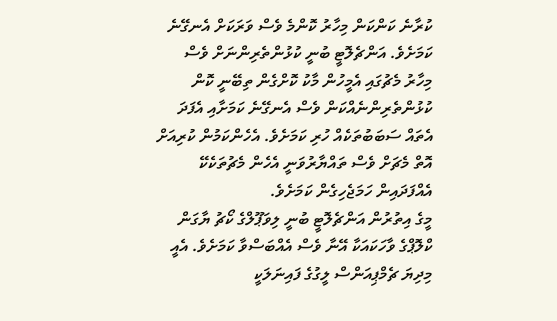ކުރާނެ ކަންކަން މިހާރު ކޮންމެ ވެސް ވަރަކަށް އެނގޭނެ ކަމަށެވެ. އަންޗެލޮޓީ ބުނީ ކުޅުންތެރިންނަށް ވެސް މިހާރު މެޗުގައި އެމީހުން މާކު ކޮށްގެން ތިބޭނީ ކޮން ކުޅުންތެރިންނެއްކަން ވެސް އެނގޭނެ ކަމަށާއި އެފަދަ އެތައް ސަބަބުތަކެއް ހުރި ކަމަށެވެ. އެހެންކަމުން ކުރިއަށް އޮތް މެޗަށް ވެސް ތައްޔާރުވަނީ އެހެން މެޗުތަކެކޭ އެއްފަދައިން ހަމަޖެހިގެން ކަމަށެވެ.
މީގެ އިތުރުން އަންޗެލޮޓީ ބުނީ ލިވަޕޫލްގެ ކޯޗު ޔާގަން ކްލޮޕްގެ ވާހަކައަކާ އޭނާ ވެސް އެއްބަސްވާ ކަމަށެވެ. އެއީ މިދިޔަ ޗެމްޕިއަންސް ލީގުގެ ފައިނަލަކީ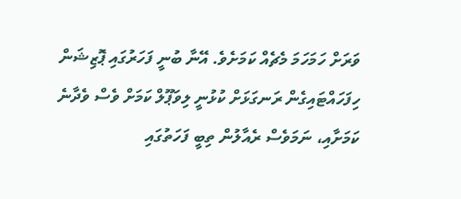ވަރަށް ހަމަހަމަ މެޗެއް ކަމަށެވެ. އޭނާ ބުނީ ފަހަރުގައި ޕޮޒިޝަން ހިފަހައްޓައިގެން ރަނގަޅަށް ކުޅުނީ ލިވަޕޫލް ކަމަށް ވެސް ވެދާނެ ކަމަށާއި، ނަމަވެސް ރެއާލުން ތިބީ ފަހަތުގައި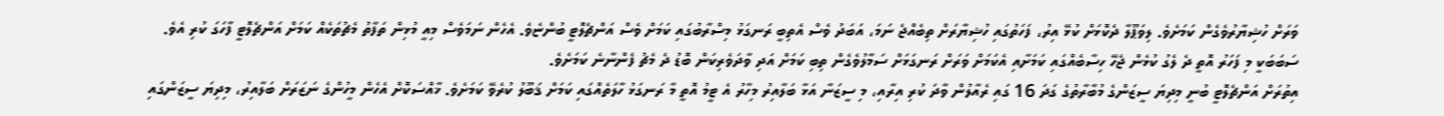ވަރަށް ހުޝިޔާރުވެގެން ކަމަށެވެ. ލިވަޕޫލާ ދެކޮޅަށް ކުޅޭ އިރު، ފަހަތުގައި ހުޝިޔާރަށް ތިބެއްޖެ ނަމަ، އަބަދު ވެސް އެތިބީ ރަނގަޅު މިސްރާބުގައި ކަމަށް ވެސް އަންޗެލޮޓީ ބުންޏެވެ. އެހެން ނަމަވެސް މިއީ މުޅިން ތަފާތު މެޗުތަކެއް ކަމަށް އަންޗެލޮޓީ ފާހަގަ ކުރި އެވެ. ސަބަބަކީ މި ފަހަރު އޮތީ ދެ ލެގު ކުޅެން ޖެހޭ ހިސާބެއްގައި ކަމަށާއި އެކަމަށް ވަރަށް ރަނގަޅަށް ސަމާލުވެގެން ތިބި ކަމަށް އަދި ވާދަވެރިކަން ބޮޑު ދެ މެޗު ފެންނާނެ ކަމަށެވެ.
އިތުރަށް އަންޗެލޮޓީ ބުނީ މިދިޔަ ސީޒަންގެ މުބާރާތުގެ ގަދަ 16 ގައި ރެއާލުން ވާދަ ކުރި އިރާއި، މި ސީޒަނާ އަޅާ ބަލާއިރު މިހާރު އެ ޓީމު އޮތީ މާ ރަނގަޅު ހާލަތެއްގައި ކަމަށް ޤަބޫލު ކުރެވޭ ކަމަށެވެ. ޚާއްސަކޮށް އެހެން މީހުންގެ ނަޒަރަށް ބަލާއިރު، މިދިޔަ ސީޒަންގައި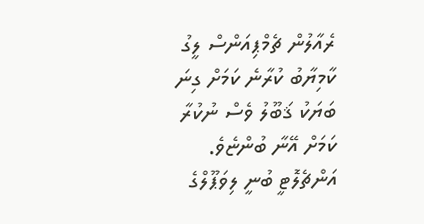ރެއާލުން ޗެމްޕިއަންސް ލީގު ކާމިޔާބު ކުރާނެ ކަމަށް ގިނަ ބަޔަކު ޤަބޫލު ވެސް ނުކުރާ ކަމަށް އޭނާ ބުންޏެވެ. އަންޗެލޮޓީ ބުނީ ލިވަޕޫލްގެ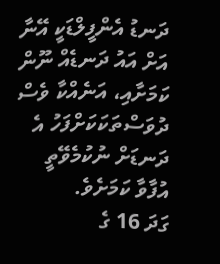ދަނޑު އެންފީލްޑަކީ އޭނާ އަށް އައު ދަނޑެއް ނޫން ކަމަށާއި، އަނެއްކާ ވެސް ދުވަސްތަކަކަށްފަހު އެ ދަނޑަށް ނުކުމެވޭތީ އުފާވާ ކަމަށެވެ.
ގަދަ 16 ގެ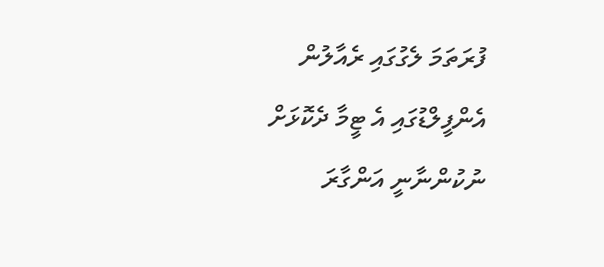ފުރަތަމަ ލެގުގައި ރެއާލުން އެންފީލްޑުގައި އެ ޓީމާ ދެކޮޅަށް ނުކުންނާނީ އަންގާރަ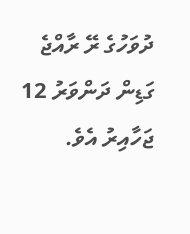ދުވަހުގެ ރޭ ރާއްޖެ ގަޑިން ދަންވަރު 12 ޖަހާއިރު އެވެ.